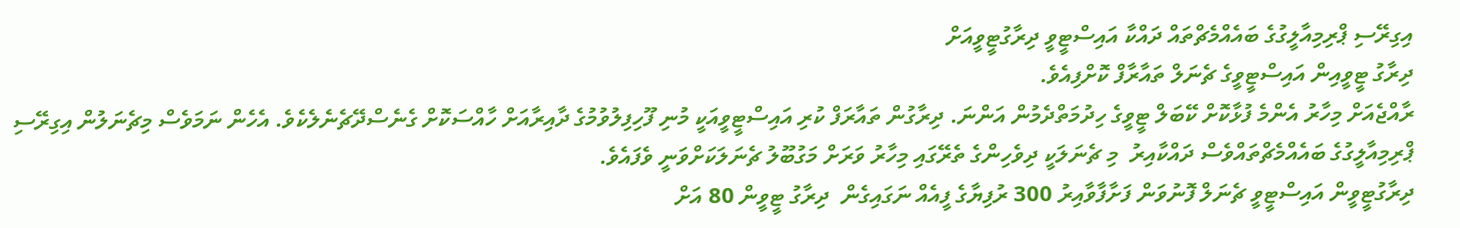އިގިރޭސި ޕްރިމިއާލީގުގެ ބައެއްމެޗްތައް ދައްކާ އައިސްޓީވީ ދިރާގުޓީވީއަށް
ދިރާގު ޓީވީއިން އައިސްޓީވީގެ ޗެނަލް ތައާރާފް ކޮށްފިއެވެ.
ރާއްޖެއަށް މިހާރު އެންމެ ފުޅާކޮށް ކޭބަލް ޓީވީގެ ހިދުމަތްދެމުން އަންނަ. ދިރާގުން ތައާރަފް ކުރި އައިސްޓީވީއަކީ މުނި ފޫހިފިލުވުމުގެ ދާއިރާއަށް ހާއްސަކޮށް ގެނެސްދޭޗެނެލެކެވެ. އެހެން ނަމަވެސް މިޗެނަލުން އިގިރޭސި ޕްރިމިއާލީގުގެ ބައެއްމެޗްތައްވެސް ދައްކާއިރު  މި ޗެނަލަކީ ދިވެހިންގެ ތެރޭގައި މިހާރު ވަރަށް މަގުބޫލު ޗެނަލަކަށްވަނީ ވެފައެވެ.
ދިރާގުޓީވީން އައިސްޓީވީ ޗެނަލް ފޮނުވަން ފަށާފާވާއިރު 300 ރުފިޔާގެ ފީއެއް ނަގައިގެން  ދިރާގު ޓީވީން 80 އަށް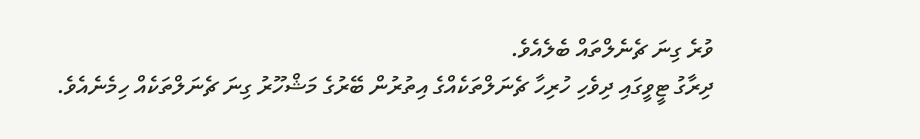ވުރެ ގިނަ ޗެނެލްތައް ބެލެއެވެ.
ދިރާގު ޓީވީގައި ދިވެހި ހުރިހާ ޗެނަލްތަކެއްގެ އިތުރުން ބޭރުގެ މަޝްހޫރު ގިނަ ޗެނަލްތަކެއް ހިމެނެއެވެ.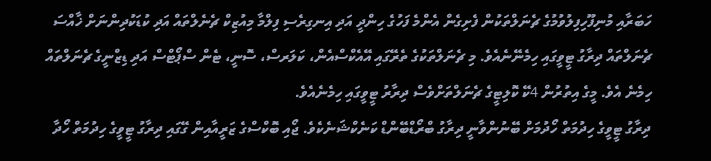ހަބަރާއި މުނިފޫހިފިލުވުމުގެ ޗެނަލްތަކުން ފެށިގެން އެންމެ ފަހުގެ ހިންދީ އަދި އިނގިރެސި ފިލްމާ މިއުޒިކް ޗެނެލްތައް އަދި ކުޑަކުދިންނަށް ޚާއްސަ ޗެނަލްތައް ދިރާގު ޓީވީގައި ހިމެނޭނެއެވެ. މި ޗެނަލްތަކުގެ ތެރޭގައި އޭއެކްސްއެން، ކަލަރސް، ސޮނީ، ޓެން ސްޕޯޓްސް އަދި ޑިޒްނީގެ ޗެނަލްތައް ހިމެނެ އެވެ. މީގެ އިތުރުން 4ކޭ ކޮލިޓީގެ ޗެނަލްތަށްވެސް ދިރާރު ޓީވީގައި ހިމެނެއެވެ.
ދިރާގު ޓީވީގެ ހިދުމަތް ހޯދުމަށް ބޭނުންވާނީ ދިރާގު ބްރޯޑްބޭންޑް ކަނެކްޝަނެކެވެ. ޖޯއި ބޮކްސްގެ ޒަރީއާއިން ގޭގައި ދިރާގު ޓީވީގެ ހިދުމަތް ހޯދާ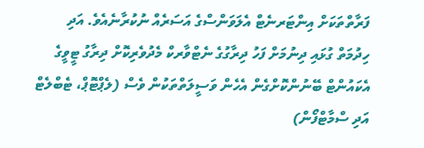ފަރާތްތަކަށް އިންޓަރނެޓް އެލަވަންސްގެ އަސަރެއް ނުކުރާނެއެވެ. އަދި ހިދުމަތް ގުޅައި ދިނުމަށް ފަހު ދިރާގުގެ ނެޓްވާރކް މެދުވެރިކޮށް ދިރާގު ޓީވީގެ އެކައުންޓް ބޭނުންކޮށްގެން އެހެން ވަސީލަތްތަކުން ވެސް (ލެޕްޓޮޕް، ޓެބްލެޓް އަދި ސްމާޓްފޯން)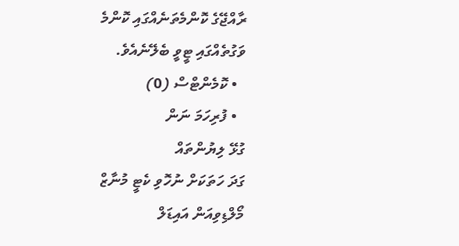ރާއްޖޭގެ ކޮންމެތަނެއްގައި ކޮންމެ ވަގުތެއްގައި ޓީވީ ބެލޭނެއެވެ.
  • ކޮމެންޓްސް (0)
  • ފުރިހަމަ ނަން
ގުޅޭ ލިޔުންތައް
ގަދަ ހަތަކަށް ނުހޮވި ކެޓީ މުނާޒް
މޯލްޑިވިއަން އައިޑަލް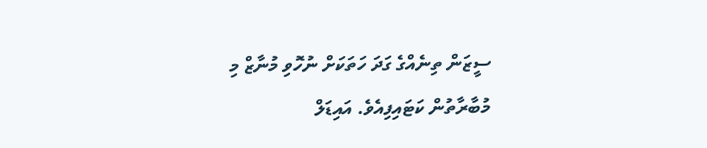ސީޒަން ތިނެއްގެ ގަދަ ހަތަކަށް ނުހޮވި މުނާޒް މި މުބާރާތުން ކަޓައިފިއެވެ. އައިޑަލް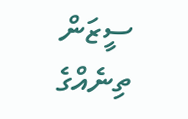ސީޒަން ތިނެއްގެ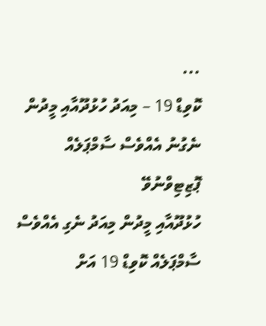...
ކޮވިޑް 19 – މިއަދު ހުޅުދޫއާއި މީދުން ނެގުނު އެއްވެސް ސާމްޕަލެއް ޕޮޒިޓިވްނުވޭ
ހުޅުދޫއާއި މީދުން މިއަދު ނެގި އެއްވެސް ސާމްޕަލެއް ކޮވިޑް 19 އަށް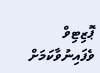ޕޮޒިޓިވް ވެފައިނުވާކަމަށް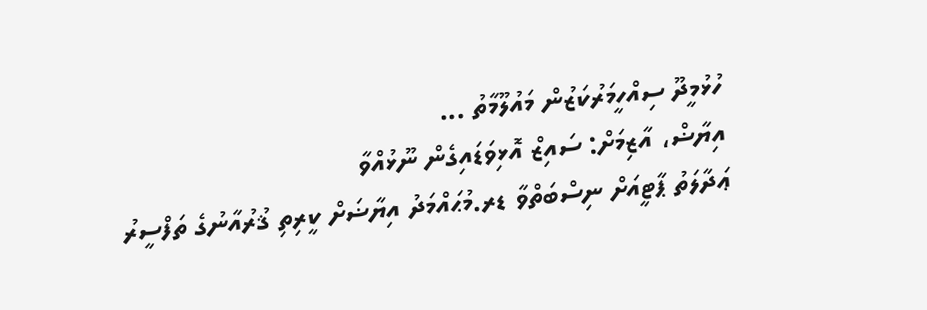ހުޅުމީދޫ ސިއްހީމަރުކަޒުން މައުލޫމާތު ...
އިޔާޟް، އާޒިމަށް: ސައިޒް އޮޅިވަޑައިގެން ނޫޅުއްވާ
ޢަދާލަތު ޕާޓީއަށް ނިސްބަތްވާ ޑރ.މުޙައްމަދު އިޔާޟަށް ކީރިތި ޤުރުއާނުގެ ތަފްސީރު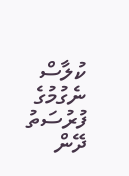ކުލާސް ނެގުމުގެ ފުރުސަތު ދޭން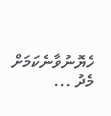ހެޔޮނުވާނެކަމަށް މެދު ...